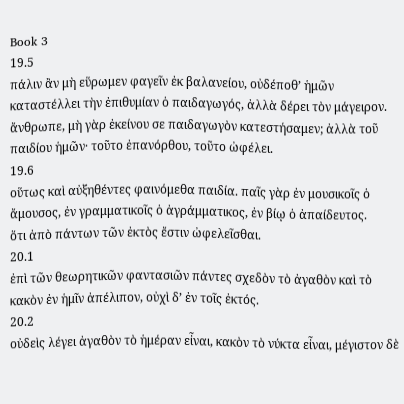Book 3
19.5
πάλιν ἂν μὴ εὕρωμεν φαγεῖν ἐκ βαλανείου, οὐδέποθʼ ἡμῶν καταστέλλει τὴν ἐπιθυμίαν ὁ παιδαγωγός, ἀλλὰ δέρει τὸν μάγειρον. ἄνθρωπε, μὴ γὰρ ἐκείνου σε παιδαγωγὸν κατεστήσαμεν; ἀλλὰ τοῦ παιδίου ἡμῶν· τοῦτο ἐπανόρθου, τοῦτο ὠφέλει.
19.6
οὕτως καὶ αὐξηθέντες φαινόμεθα παιδία. παῖς γὰρ ἐν μουσικοῖς ὁ ἄμουσος, ἐν γραμματικοῖς ὁ ἀγράμματικος, ἐν βίῳ ὁ ἀπαίδευτος.
ὅτι ἀπὸ πάντων τῶν ἐκτὸς ἔστιν ὠφελεῖσθαι.
20.1
ἐπὶ τῶν θεωρητικῶν φαντασιῶν πάντες σχεδὸν τὸ ἀγαθὸν καὶ τὸ κακὸν ἐν ἡμῖν ἀπέλιπον, οὐχὶ δʼ ἐν τοῖς ἐκτός.
20.2
οὐδεὶς λέγει ἀγαθὸν τὸ ἡμέραν εἶναι, κακὸν τὸ νύκτα εἶναι, μέγιστον δὲ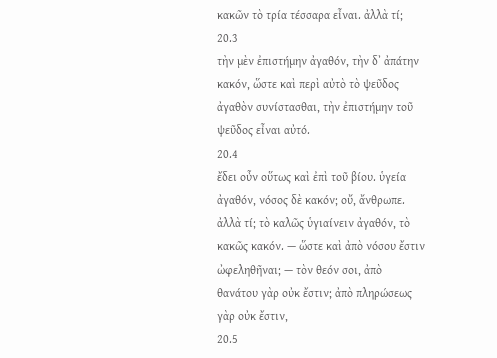κακῶν τὸ τρία τέσσαρα εἶναι. ἀλλὰ τί;
20.3
τὴν μὲν ἐπιστήμην ἀγαθόν, τὴν δʼ ἀπάτην κακόν, ὥστε καὶ περὶ αὐτὸ τὸ ψεῦδος ἀγαθὸν συνίστασθαι, τὴν ἐπιστήμην τοῦ ψεῦδος εἶναι αὐτό.
20.4
ἔδει οὖν οὕτως καὶ ἐπὶ τοῦ βίου. ὑγεία ἀγαθόν, νόσος δὲ κακόν; οὔ, ἄνθρωπε. ἀλλὰ τί; τὸ καλῶς ὑγιαίνειν ἀγαθόν, τὸ κακῶς κακόν. — ὥστε καὶ ἀπὸ νόσου ἔστιν ὠφεληθῆναι; — τὸν θεόν σοι, ἀπὸ θανάτου γὰρ οὐκ ἔστιν; ἀπὸ πληρώσεως γὰρ οὐκ ἔστιν,
20.5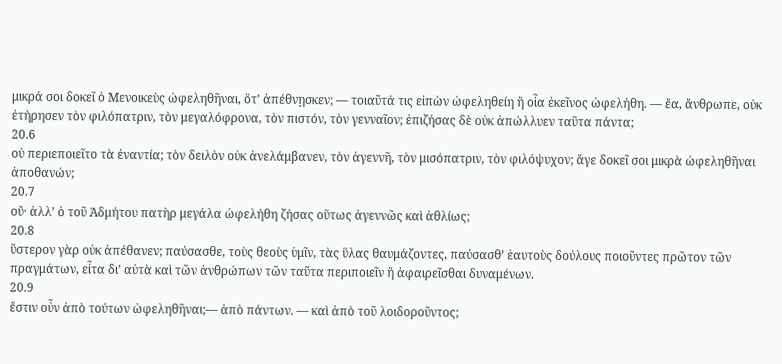μικρά σοι δοκεῖ ὁ Μενοικεὺς ὠφεληθῆναι, ὅτʼ ἀπέθνῃσκεν; — τοιαῦτά τις εἰπὼν ὠφεληθείη ἢ οἷα ἐκεῖνος ὠφελήθη. — ἔα, ἄνθρωπε, οὐκ ἐτήρησεν τὸν φιλόπατριν, τὸν μεγαλόφρονα, τὸν πιστόν, τὸν γενναῖον; ἐπιζήσας δὲ οὐκ ἀπώλλυεν ταῦτα πάντα;
20.6
οὐ περιεποιεῖτο τὰ ἐναντία; τὸν δειλὸν οὐκ ἀνελάμβανεν, τὸν ἀγεννῆ, τὸν μισόπατριν, τὸν φιλόψυχον; ἄγε δοκεῖ σοι μικρὰ ὠφεληθῆναι ἀποθανών;
20.7
οὔ· ἀλλʼ ὁ τοῦ Ἀδμήτου πατὴρ μεγάλα ὠφελήθη ζήσας οὕτως ἀγεννῶς καὶ ἀθλίως;
20.8
ὕστερον γὰρ οὐκ ἀπέθανεν; παύσασθε, τοὺς θεοὺς ὑμῖν, τὰς ὕλας θαυμάζοντες, παύσασθʼ ἑαυτοὺς δούλους ποιοῦντες πρῶτον τῶν πραγμάτων, εἶτα διʼ αὐτὰ καὶ τῶν ἀνθρώπων τῶν ταῦτα περιποιεῖν ἢ ἀφαιρεῖσθαι δυναμένων.
20.9
ἔστιν οὖν ἀπὸ τούτων ὠφεληθῆναι;— ἀπὸ πάντων. — καὶ ἀπὸ τοῦ λοιδοροῦντος;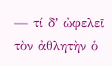— τί δʼ ὠφελεῖ τὸν ἀθλητὴν ὁ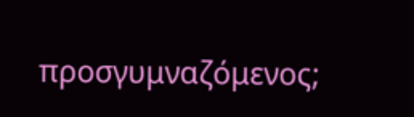προσγυμναζόμενος;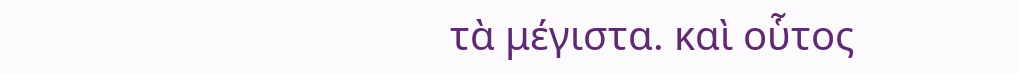τὰ μέγιστα. καὶ οὗτος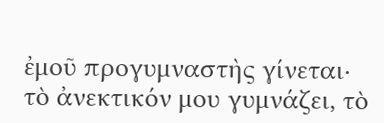ἐμοῦ προγυμναστὴς γίνεται· τὸ ἀνεκτικόν μου γυμνάζει, τὸ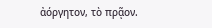ἀόργητον, τὸ πρᾷον.